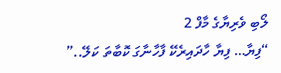ލޯބި ވެރިޔާގެ މާފް 2
“ފިޔާ… ފިޔާ ހާދައިރެކޭ ފާހާނާގަ ކޮބާތަ ކަލޭ..”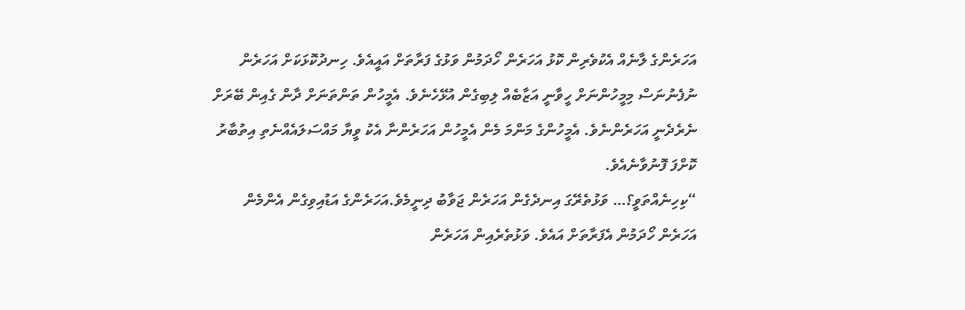އަހަރެންގެ ލާނެއް އެކުވެރިން ކޮޅު އަހަރެން ހޯދަމުން ވަޅުގެ ފަރާތަށް އައީއެވެ. ހިނދުކޮޅަކަށް އަހަރެން ނުފެނުނަސް މިމީހުންނަށް ހީވާނީ އަޒާބެއް ލިބިގެން އުޅޭހެނެވެ. އެމީހުން ތަންތަނަށް ދާން ގެއިން ބޭރަށް ނެރެދެނީ އަހަރެންނެވެ. އެމީހުންގެ މަންމަ މެން އެމީހުން އަހަރެންނާ އެކު ވީޔާ މައްސަލައެއްނެތި އިތުބާރު ކޮށްފަ ފޮނުވާނެއެވެ.
“ކިހިނެއްތަވީ؟… ވަޅުތެރޭގަ އިނދެގެން އަހަރެން ޖަވާބު ދިނީމެވެ.އަހަރެންގެ އަޑުއިވިގެން އެންމެން އަހަރެން ހޯދަމުން އެފަރާތަށް އައެވެ. ވަޅުތެރެއިން އަހަރެން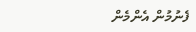ފެނުމުން އެންމެން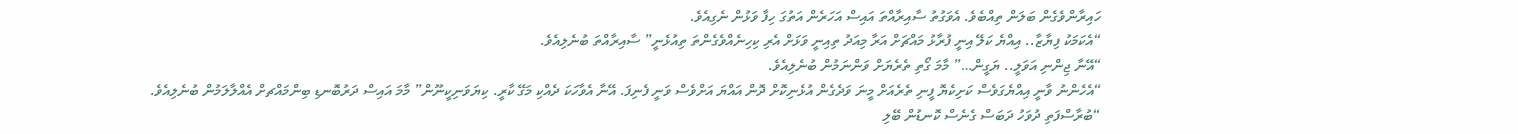ހައިރާންވެގެން ބަލަން ތިއްބެވެ. އެވަގުތު ސާއިރާއްތަ އައިސް އަހަރެން އަތުގަ ހިފާ ވަޅުން ނެގިއެވެ.
“އެކަމަކު ފިޔާޒާ.. އިއްޔެ ކަލޭ އިނީ ފުރާޅު މައްޗަށް އަރާ މިއަދު ތިއިނީ ވަޅަށް އެރި ކިހިނެއްވެގެންތަ ތިއުޅެނީ” ސާއިރާއްތަ ބުނެލިއެވެ.
“އޭނާ ޖިންނި އަވަލީ.. ޔަގީން…” މާމަ ގޯތި ތެރެޔަށް ވަންނަމުން ބުނެލިއެވެ.
“އެހެންނު ވާނީ އިއްޔެގަވެސް ކަށިކެޔޮ ފީނި ތެރެއަށް މީނަ ވަދެގެން އުޅެނިކޮށް ދޮން އައްޔަ އަށްވެސް ވަނީ ފެނިފަ. އޭނާ އެވާހަކަ ދެއްކި މަގޭ ކާރީ. ކިޔަވަނިކީނޫން” މާމަ އައިސް ދަރުބޮނޑި ބިންމައްޗށް އެއްލާލަމުން ބުނެލިއެވެ.
“ބުރާސްފަތި ދުވަހު ދަބަސް ގެނެސް ކޮނޑުން ބޭލި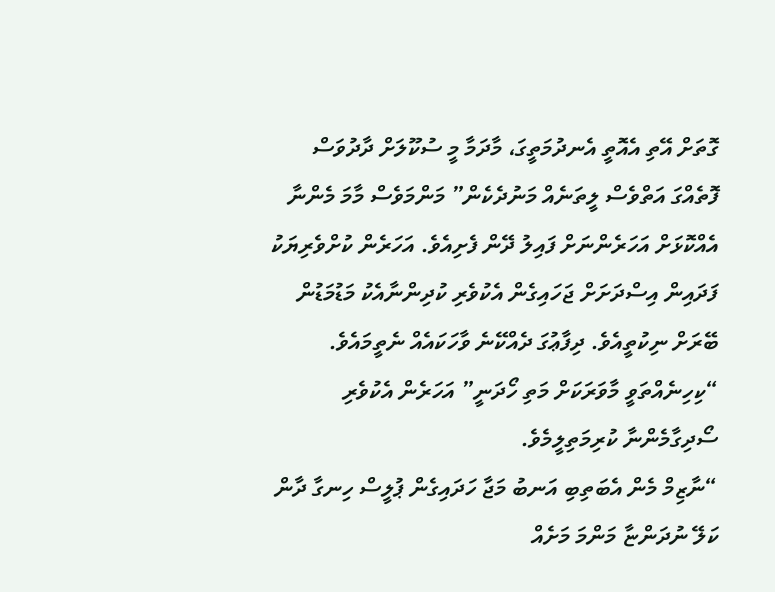ގޮތަށް އޭތި އެއޮތީ އެނދުމަތީގަ، މާދަމާ މީ ސުކޫލަށް ދާދުވަސް ފޮތެއްގަ އަތްވެސް ލީތަނެއް މަނުދެކެން” މަންމަވެސް މާމަ މެންނާ އެއްކޮޅަށް އަހަރެންނަށް ފައިލު ދޭން ފެށިއެވެ. އަހަރެން ކުށްވެރިޔަކު ފަދައިން އިސްދަށަށް ޖަހައިގެން އެކުވެރި ކުދިންނާއެކު މަޑުމަޑުން ބޭރަށް ނިކުތީއެވެ. ދިފާޢުގަ ދެއްކޭނެ ވާހަކައެއް ނެތީމައެވެ.
“ކިހިނެއްތަވީ މާވަރަކަށް މަތި ހޯދަނީ” އަހަރެން އެކުވެރި ސޯދިގާމެންނާ ކުރިމަތިލީމެވެ.
“ނާޒިމް މެން އެބަތިބި އަނބު މަޖާ ހަދައިގެން ޕުލީސް ހިނގާ ދާން ކަލޭ ނުދަންޏާ މަންމަ މަށެއް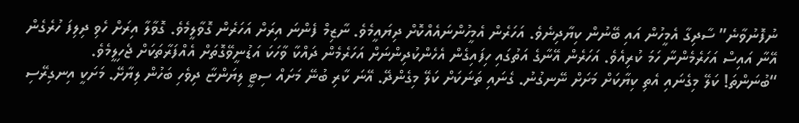ނުފޮނުވާނެ” ސާދިގާ އެމީހުން އައި ބޭނުން ކިޔާދިނެވެ. އަހަރެން އެމީހުންނައެއްކޮށް ދިޔައީމެވެ. ނާޒިމް ފެންނަ އިރަށް އަހަރެން ގޮވާލީމެވެ. ގޮވާލާ އިރަށް ހެވި ދިލިފަ ހުރެގެން އޭނާ އައިސް އަހަރެމެންނާ ހަމަ ކުރިއެވެ. އަހަރެން އޭނާގެ އަތުގައި ހިފައިގެން އެހެންކުދިންނަށް އަހަރެމެން ދައްކާ ވާހަކަ އަޑުނީވޭގޮތަށް އެއްފަރާތަކަށް ޖެހިލީމެވެ.
“ބުނަންތަ! ކަލޭ މިގެނައި އެތި ކިޔާކަށް މަށަށް ނޭނގުނު. ގެނައި ތަނަކަށް ކަލޭ މިގެންދޭ. އޭނަ ކާރި ބުނޭ މަށައް ސިޓީ ލިޔަންޏާ ދިވެހި ބަހުން ލިޔާށޭ. މަށަކީ އިނގިރޭސި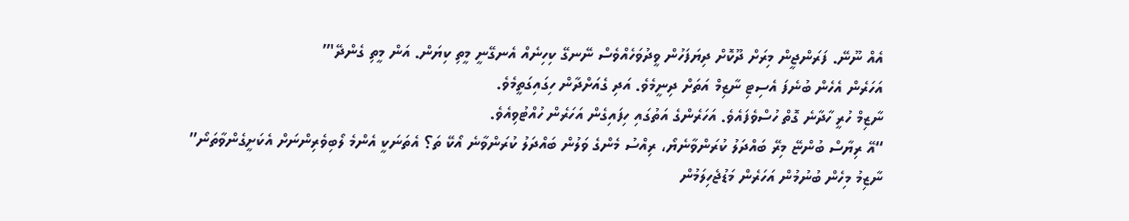އެއް ނޫނޭ. ފަރަންޖީން މިރަށް ދޫކޮށް ދިޔަފަހުން ވީދުވަހެއްވެސް ނޭނގޭ ކިހިނެއް އެނގޭނީ މީތި ކިޔަން. އަން މީތި ގެންދޭ'”
އަހަރެން އެހެން ބުނެފަ އެސިޓި ނާޒިމް އަތަށް ދިނީމެވެ. އަދި ގެއަށްދާން ހިގައިގަތީމެވެ.
ނާޒިމް ހުރީ ހާދާނެ ގޮތް ހުސްވެފައެވެ. އަހަރެންގެ އަތުގައި ހިފައިގެން އަހަރެން ހުއްޓުވިއެވެ.
“އޭ ރިޔާސް ބުންޏޭ މިރޭ ބައްދަލު ކުރަންވާނެޔޯ، ރިއްސު މެންގެ ވަލުން ބައްދަލު ކުރަންވާނެ އޯކޭ ތަ؟ އެތަނަކީ އެންމެ ލޯބިވެރިންނަށް އެކަށީގެންވާތަނޯ”
ނާޒިމު މިހެން ބުނުމުން އަހަރެން މަޑުޖެހިލަމުން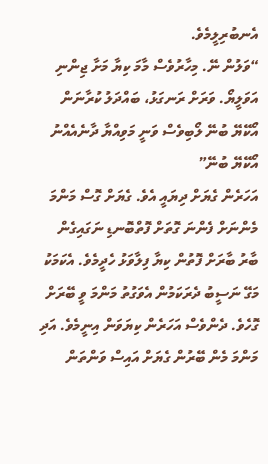އެނބުރިލީމެވެ.
“ވަލުން ނޭ. މިހާރުވެސް މާމަ ކިޔާ މަށާ ޖިންނި އަވަލީޔޯ. ވަރަށް ރަނގަޅު، ބައްދަލު ކުރާނަން އޯކޭޔޭ ބުނޭ ލޯބިވެސް ވަނީ މަވިއްޔާ ދާނެއެއްނު އޯކޭޔޭ ބުނޭ”
އަހަރެން ގެޔަށް ދިޔައީ އެވެ. ގެޔަށް ގޮސް މަންމަ މެންނަށް ފެންނަ ގޮތަށް ފޮތްބޮނޑި ނަގައިގެން ބާރު ބާރަށް ފޮތުން ކިޔާ ފިލާވަޅު ހެދީމެވެ. އެކަމަކު މަގޭ ނަސީބު ދެރަކަމުން އެވަގުތު މަންމަ ވީ ބޭރަށް ގޮހެވެ. ދެންވެސް އަހަރެން ކިޔަވަން އިނީމެވެ. އަދި މަންމަ މެން ބޭރުން ގެޔަށް އައިސް ވަންތަން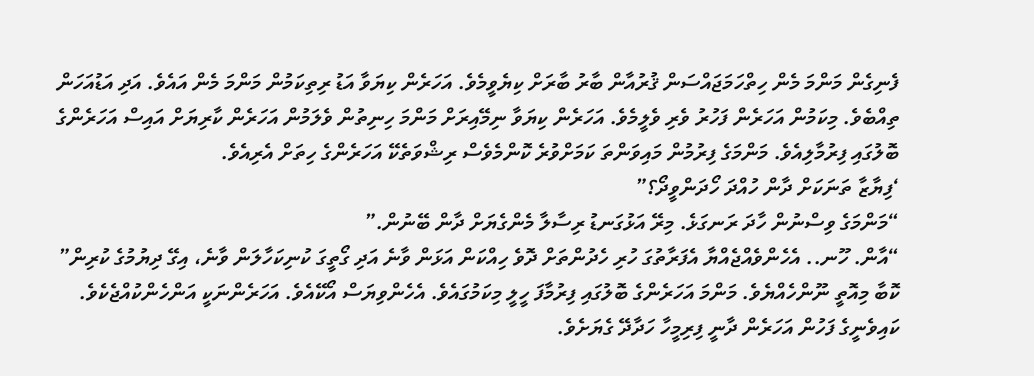ފެނިގެން މަންމަ މެން ހިތްހަމަޖައްސަން ޤުރުއާން ބާރު ބާރަށް ކިޔެވީމެވެ. އަހަރެން ކިޔަވާ އަޑު ރިތިކަމުން މަންމަ މެން އައެވެ. އަދި އަޑުއަހަން ތިއްބެވެ. މިކަމުން އަހަރެން ފަހުރު ވެރި ވެލީމެވެ. އަހަރެން ކިޔަވާ ނިމޭއިރަށް މަންމަ ހިނިތުން ވެލަމުން އަހަރެން ކާރިޔަށް އައިސް އަހަރެންގެ ބޮލުގައި ފިރުމާލިއެވެ. މަންމަގެ ފިރުމުން މައިވަންތަ ކަމަށްވުރެ ކޮންމެވެސް ރިޝްވަތެކޭ އަހަރެންގެ ހިތަށް އެރިއެވެ.
‘ފިޔާޒާ ތަނަކަށް ދާން ހުއްދަ ހޯދަންވީދޯ؟”
“މަންމަގެ ވިސްނުން ހާދަ ރަނގަޅެ. މިރޭ އަޅުގަނޑު ރިސާލާ މެންގެޔަށް ދާން ބޭނުން.”
“އާން. ހޫނ.. އެހެންވެއްޖެއްޔާ އެފަރާތުގަ ހުރި ހެދުންތަށް ދޮވެ ހިއްކަން އަޅަން ވާނެ އަދި ގޯތީގަ ކުނިކަހާލަން ވާނެ، އިގޭ ދިޔުމުގެ ކުރިން”
ކޮބާ މިއޮތީ ނޫންހެއްޔެވެ. މަންމަ އަހަރެންގެ ބޮލުގައި ފިރުމާފަ ހީލީ މިކަމުގައެވެ. އެހެންވިޔަސް އޯކޭއެވެ. އަހަރެންނަކީ އަންހެންކުއްޖެކެވެ. ކައިވެނީގެ ފަހުން އަހަރެން ދާނީ ފިރިމީހާ ހަދާދޭ ގެޔަށެވެ.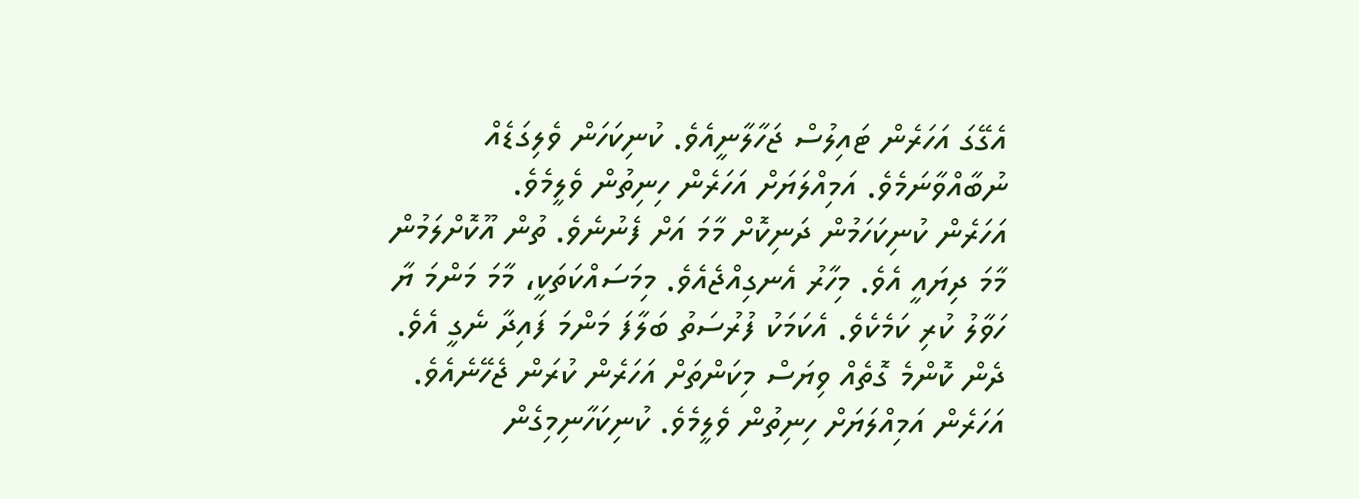އެގޭގަ އަހަރެން ޓައިލުސް ޖަހާލާނީއެވެ. ކުނިކަހަން ވެލިގަޑެއް ނުބާއްވާނަމެވެ. އަމިއްލަޔަށް އަހަރެން ހިނިތުން ވެލީމެވެ.
އަހަރެން ކުނިކަހަމުން ދަނިކޮށް މާމަ އަށް ފެނުނެވެ. ތުން އޫކޮށްލަމުން މާމަ ދިޔައީ އެވެ. މިހާރު އެނގިއްޖެއެވެ. މިމަސައްކަތަކީ، މާމަ މަންމަ ޔާ ހަވާލު ކުރި ކަމެކެވެ. އެކަމަކު ފުރުސަތު ބަލާފަ މަންމަ ފައިދާ ނެގީ އެވެ. ދެން ކޮންމެ ގޮތެއް ވިޔަސް މިކަންތަށް އަހަރެން ކުރަން ޖެހޭނެއެވެ. އަހަރެން އަމިއްލަޔަށް ހިނިތުން ވެލީމެވެ. ކުނިކަހާނިމިގެން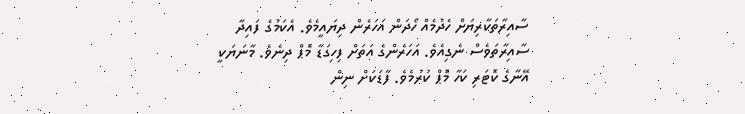ސާއިރާތަކާރިޔަށް ހެދުމެއް ހޯދަން އަހަރެން ދިޔައީމެވެ. އެކަމުގެ ފައިދާ ސާއިރާތަވެސް ނެގިއެވެ. އަހަރެންގެ އަތަށް ފިހިގަޑާ މޮޕް ދިނެވެ. މާނަޔަކީ އޭނާގެ ކޮޓަރި ކަހާ މޮޕް ކުރުމެވެ. ފާޑަކަށް ނިން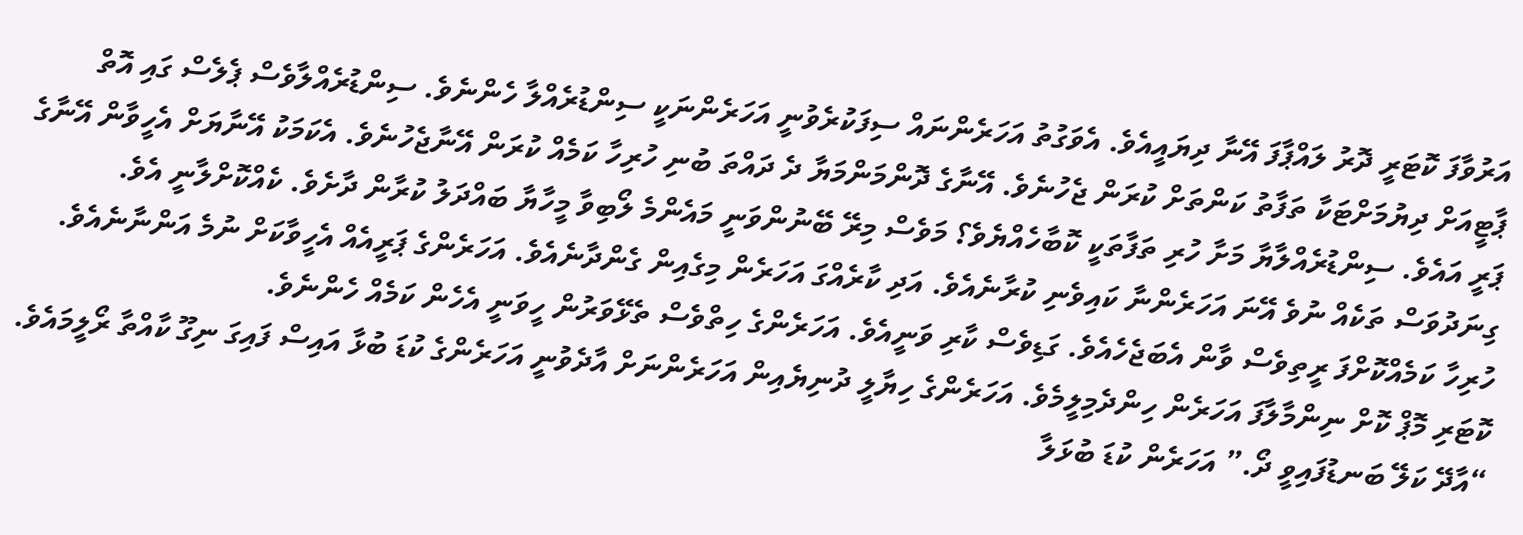އަރުވާފަ ކޮޓަރީ ދޮރު ލައްޕާފަ އޭނާ ދިޔައީއެވެ. އެވަގުތު އަހަރެންނައް ސިފަކުރެވުނީ އަހަރެންނަކީ ސިންޑުރެއްލާ ހެންނެވެ. ސިންޑުރެއްލާވެސް ޕެލެސް ގައި އޮތް ޕާޓީއަށް ދިޔުމަށްޓަކާ ތަފާތު ކަންތަށް ކުރަން ޖެހުނެވެ. އޭނާގެ ދޮންމަންމަޔާ ދެ ދައްތަ ބުނި ހުރިހާ ކަމެއް ކުރަން އޭނާޖެހުނެވެ. އެކަމަކު އޭނާޔަށް އެހީވާން އޭނާގެ ޕަރީ އައެވެ. ސިންޑުރެއްލާޔާ މަށާ ހުރި ތަފާތަކީ ކޮބާހެއްޔެވެ؟ މަވެސް މިރޭ ބޭނުންވަނީ މައެންމެ ލޯބިވާ މީހާޔާ ބައްދަލު ކުރާން ދާށެވެ. ކެއްކޮށްލާނީ އެވެ. ގިނަދުވަސް ތަކެއް ނުވެ އޭނަ އަހަރެންނާ ކައިވެނި ކުރާނެއެވެ. އަދި ކާރެއްގަ އަހަރެން މިގެއިން ގެންދާނެއެވެ. އަހަރެންގެ ޕަރީއެއް އެހީވާކަށް ނުމެ އަންނާނެއެވެ. ހުރިހާ ކަމެއްކޮށްފަ ރީތިވެސް ވާން އެބަޖެހެއެވެ. ގަޑިވެސް ކާރި ވަނީއެވެ. އަހަރެންގެ ހިތްވެސް ތެޅޭވަރުން ހީވަނީ އެހެން ކަމެއް ހެންނެވެ.
ކޮޓަރި މޮޕް ކޮށް ނިންމާލާފަ އަހަރެން ހިންދެމިލީމެވެ. އަހަރެންގެ ހިޔާލީ ދުނިޔެއިން އަހަރެންނަށް އާދެވުނީ އަހަރެންގެ ކުޑަ ބުޅާ އައިސް ފައިގަ ނިގޫ ކާއްތާ ރޯލީމައެވެ.
“އާދޭ ކަލޭ ބަނޑުފައިވީ ދޯ.” އަހަރެން ކުޑަ ބުޅަލާ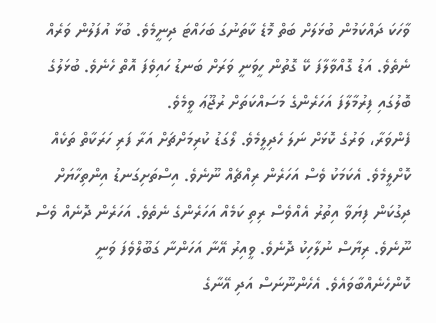ވާހަކަ ދައްކަމުން ބުޅަލަށް ބަތް މޮޑެ ކާތަނުގަ ބަހައްޓަ ދިނީމެވެ. ބުޅާ އުފަލުން ވަރެއް ނެތެވެ. އަޑު ގޮއްވާލާފަ ކޭ ގޮތުން ހީވަނީ ވަރަށް ބަނޑު ހައިވެފަ އޮތް ހެނެވެ. ބުޅަލުގެ ބޮލުގައި ފިރުމާލާފަ އަހަރެންގެ މަސައްކަތަށް ރުޖޫޢަ ވީމެވެ.
ފެންވަރާ، ވަރުގެ ކޮޅަށް ނަލަ ހެދިލީމެވެ. ލޯގަޑު ކުރިމަށްޗަށް އަރާ ފަރި ހަރަކާތް ތަކެއް ކޮށްލީމެވެ. އެކަމަކު ވެސް އަހަރެން ރިއްޗެއް ނޫނެވެ. އިސްތަށިގަނޑު އިންތިހާޔަށް ދިގުކަން ފިޔަވާ އިތުރު އެއްވެސް ރިތި ކަމެއް އަހަރެންގެ ނެތެވެ. އަހަރެން ދޮނެއް ވެސް ނޫނެވެ. ރިޔާސް ނުލާހިކު ދޮނެވެ. ވީއިރު އޭނާ އަހަންނާ ގަބޫލްވެފަ ވަނީ ކޮންހެނެއްބާވައެވެ. އެހެންނޫނަސް އަދި އޭނާގެ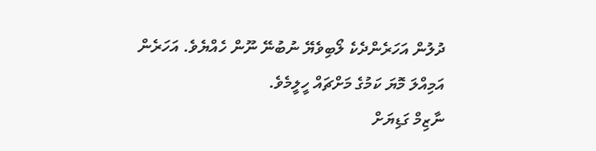ދުލުން އަހަރެންދެކެ ލޯބިވެޔޭ ނުބުނޭ ނޫން ހެއްޔެވެ. އަހަރެން އަމިއްލަ މޮޔަ ކަމުގެ މަށްޗައް ހީލީމެވެ.
ނާޒިމް ގަޑިޔަށް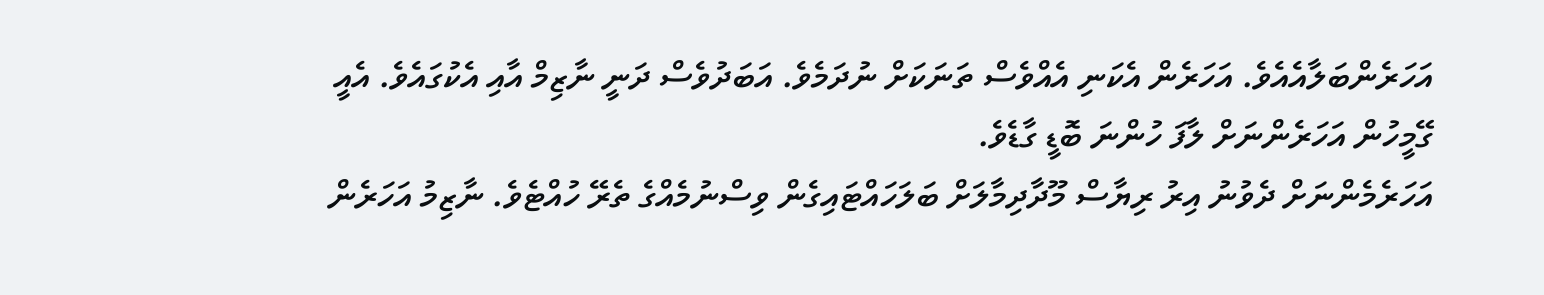އަހަރެންބަލާއެއެވެ. އަހަރެން އެކަނި އެއްވެސް ތަނަކަށް ނުދަމެވެ. އަބަދުވެސް ދަނީ ނާޒިމް އާއި އެކުގައެވެ. އެއީ ގޭމީހުން އަހަރެންނަށް ލާފަ ހުންނަ ބޮޑީ ގާޑެވެ.
އަހަރެމެންނަށް ދެވުނު އިރު ރިޔާސް މޫދާދިމާލަށް ބަލަހައްޓައިގެން ވިސްނުމެއްގެ ތެރޭ ހުއްޓެވެ. ނާޒިމު އަހަރެން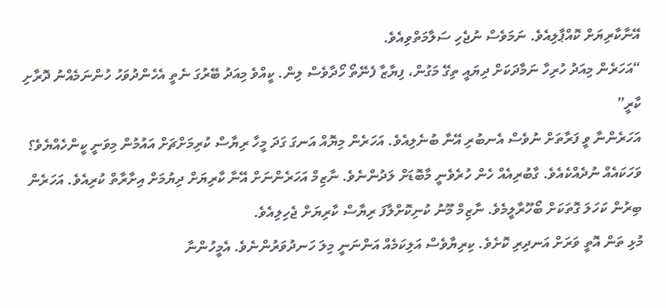އޭނާކާރިޔަށް ކޮއްޕާލިއެވެ. ނަމަވެސް ނުޖެހި ސަލާމަތްވިއެވެ.
“އަހަރެން މިއަދު ހުރިހާ ނަމާދަކަށް ދިޔައީ ތިގޭ މަގުން، ފިޔާޒާ ފެނޭތޯ ހޯދާވެސް ލިން. ކީއްވެ މިއަދު ބޭރުގަ ނެތީ އެހެންދުވަހު ހުންނަމެއްނު ދޮރާށި ކާރީ”
އަހަރެންނާ ވީ ފަރާތަށް ނުވެސް އެނބުރި އޭނާ ބުނެލިއެވެ. އަހަރެން މިޔޮއް އަނގަ ގަދަ މީހާ ރިޔާސް ކުރިމަށްޗަށް އައުމުން މިވަނީ ކީންހެއްޔެވެ؟ ވަހަކައެއް ނުދެއްކެއެވެ. ގާބުރިއެއް ހެން ހުރެވެނީ މާބޮޑަށް ލަދުންނެވެ. ނާޒިމް އަހަރެންނަށް އޭނާ ކާރިޔަށް ދިޔުމަށް އިށާރާތް ކުރިއެވެ. އަހަރެން ބިރުން ކަހަލަ ގޮތަކަށް ބޯހޫރާލީމެވެ. ނާޒިމް މޫނު ކުނިކޮށްލާފަ ރިޔާސް ކާރިޔަށް ޖެހިލިއެވެ.
މުޅި ތަން އޮތީ ވަރަށް އަނދިރި ކޮށެވެ. ކިރިޔާވެސް އަލިކަމެއް އަންނަނީ މިލަ ހަނދުވަރުންނެވެ. އެމީހުންނާ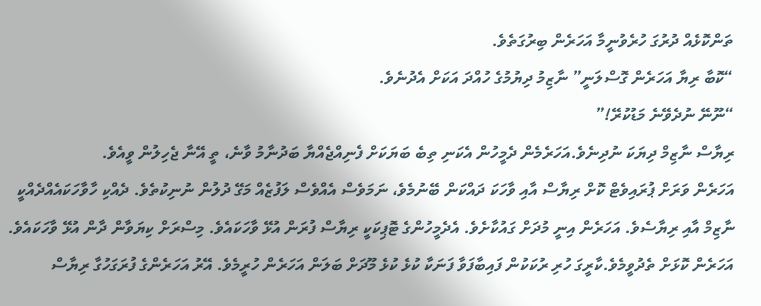ތަންކޮޅެއް ދުރުގަ ހުރެވުނީމާ އަހަރެން ބިރުގަތެވެ.
“ކޮބާ ރިޔާ އަހަރެން ގޮސްލަނީ” ނާޒިމު ދިޔުމުގެ ހުއްދަ އަކަށް އެދުނެވެ.
“ނޫނޭ ނުދެވޭނެ މަޑުކުރޭ!”
ރިޔާސް ނާޒިމް ދިޔަކަ ނުދިނެވެ.އަހަރެމެން ދެމީހުން އެކަނި ތިބެ ބަޔަކަށް ފެނިއްޖެއްޔާ ބަދުނާމު ވާނެ، ތީ އޭނާ ޖެހިލުން ވީއެވެ.
އަހަރެން ވަރަށް ޕުރައިވެޓް ކޮށް ރިޔާސް އާއި ވާހަކަ ދައްކަން ބޭނުމެވެ، ނަމަވެސް އެއްވެސް ލަފުޒެއް މަގޭ ދުލުން ނުނިކުތެވެ. ދެއްކި ހާވާހަކައެއްދެއްކީ ނާޒިމް އާއި ރިޔާސެވެ. އަހަރެން އިނީ މުދަށް ގައުކާށެވެ. އެދެމީހުންގެ ޓޮޕިކަކީ ރިޔާސް ފުރަން އުޅޭ ވާހަކައެވެ. މިސްރަށް ކިޔަވާން ދާން އުޅޭ ވާހަކައެވެ. އަހަރެން ކޮޅަށް ތެދުވީމެވެ.ކާރީގަ ހުރި ރުކަކުން ފައިބާފަވާ ފަނަކާ ކުޅެ ކުޅެ މޫދަށް ބަލަން އަހަރެން ހުރީމެވެ. އޭރު އަހަރެންގެ ފުރަގަހުގާ ރިޔާސް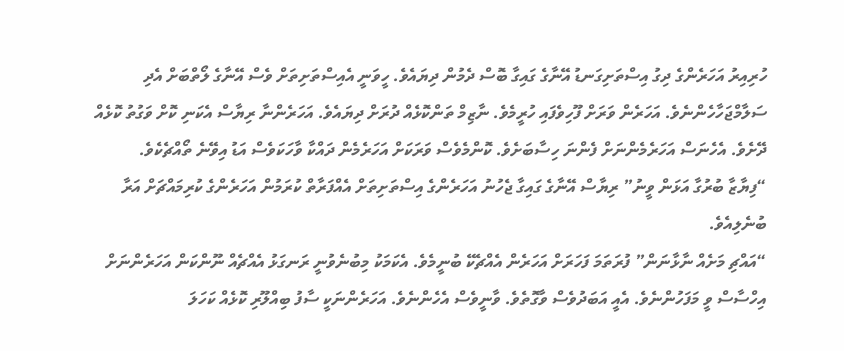ހުރިއިރު އަހަރެންގެ ދިގު އިސްތަށިގަނޑު އޭނާގެ ގައިގާ ބޮސް ދެމުން ދިޔައެވެ. ހީވަނީ އެއިސްތަށިތަށް ވެސް އޭނާގެ ލޯތްބަށް އެދި ސަލާމްޖަހާހެންނެވެ. އަހަރެން ވަރަށް ފޫހިވެފައި ހުރީމެވެ. ނާޒިމް ތަންކޮޅެއް ދުރަށް ދިޔައެވެ. އަހަރެންނާ ރިޔާސް އެކަނި ކޮށް ވަގުތު ކޮޅެއް ދޭށެވެ. އެހެނަސް އަހަރެމެންނަށް ފެންނަ ހިސާބަށެވެ. ކޮންމެވެސް ވަރަކަށް އަހަރެމެން ދައްކާ ވާހަކަވެސް އަޑު އިވޭނެ ތޯއްޗެކެވެ.
“ފިޔާޒާ ބުރުގާ އަޅަން ވީނު” ރިޔާސް އޭނާގެ ގައިގާ ޖެހުނު އަހަރެންގެ އިސްތަށިތަށް އެއްފަރާތް ކުރަމުން އަހަރެންގެ ކުރިމައްޗަށް އަރާ ބުނެލިއެވެ.
“އައްޗި މަށެއް ނާޅާނަން” ފުރަތަމަ ފަހަރަށް އަހަރެން އެއްޗެކޭ ބުނީމެވެ. އެކަމަކު މިބުނެވުނީ ރަނގަޅު އެއްޗެއް ނޫންކަން އަހަރެންނަށް އިހްސާސް ވީ މަފަހުންނެވެ. އެއީ އަބަދުވެސް ވާގޮތެވެ. ވާނީވެސް އެހެންނެވެ. އަހަރެންނަކީ ސާފު ބިއްލޫރި ކޮޅެއް ކަހަލަ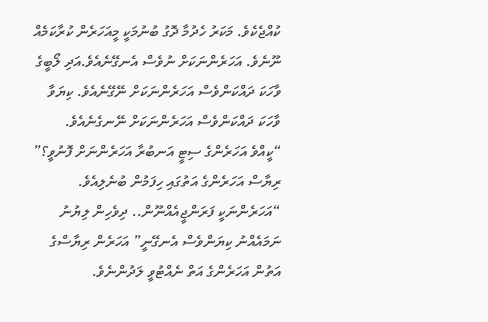ކުއްޖެކެވެ. މަކަރު ހެދުމާ ދޮގު ބުނުމަކީ މީއަހަރެން ކުރާކަމެއް ނޫނެވެ. އަހަރެންނަކަށް ނުވެސް އެނގޭނެއެވެ.އަދި ލޯބީގެ ވާހަކަ ދައްކަންވެސް އަހަރެންނަކަށް ނޭގޭނެއެވެ. ކިޔަވާ ވާހަކަ ދައްކަންވެސް އަހަރެންނަކަށް ނޭނގެނެއެވެ.
“ކީއްވެ އަހަރެންގެ ސިޓީ އަނބުރާ އަހަރެންނަށް ފޮނުވީ؟” ރިޔާސް އަހަރެންގެ އަތުގައި ހިފަމުން ބުނެލިއެވެ.
“އަހަރެންނަކީ ފަރަންޖީއެއްނޫން.. ދިވެހިން ލިޔުނު ނަމައެއްނު ކިޔަންވެސް އެނގޭނީ” އަހަރެން ރިޔާސްގެ އަތުން އަހަރެންގެ އަތް ނެއްޓުވީ ލަދުންނެވެ.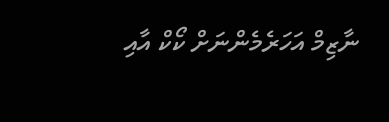ނާޒިމް އަހަރެމެންނަށް ކޯކް އާއި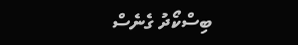ބިސްކޯދު ގެނެސް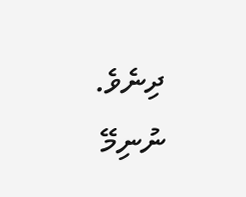ދިނެވެ.
ނުނިމޭ